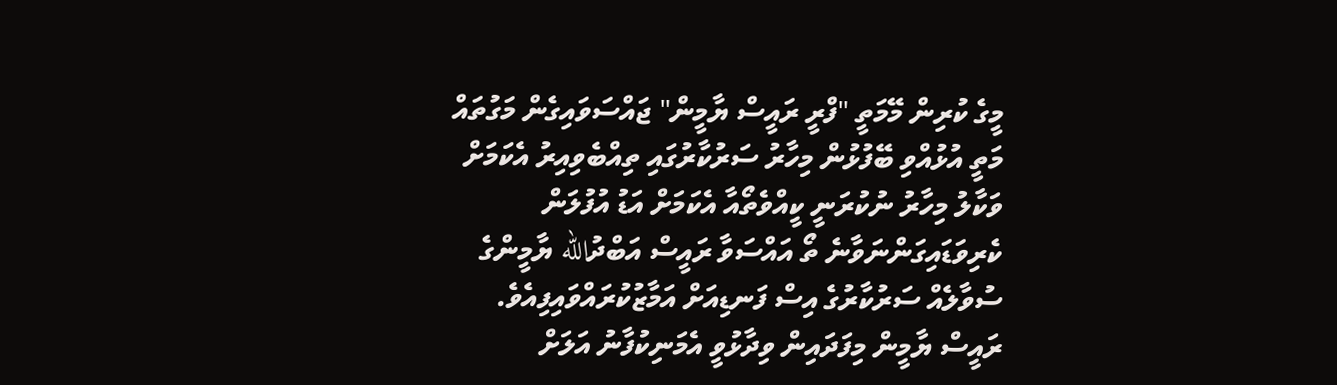މީގެ ކުރިން މޭމަތީ "ފްރީ ރައީސް ޔާމީން" ޖައްސަވައިގެން މަގުތައް މަތީ އުޅުއްވި ބޭފުޅުން މިހާރު ސަރުކާރުގައި ތިއްބެވިއިރު އެކަމަށް ވަކާލު މިހާރު ނުކުރަނީ ކީއްވެތޯއާ އެކަމަށް އަޑު އުފުލަން ކެރިވަޑައިގަންނަވާނެ ތޯ އައްސަވާ ރައީސް އަބްދުالله ޔާމީންގެ ސުވާލެއް ސަރުކާރުގެ އިސް ފަނޑިއަށް އަމާޒުކުރައްވައިފިއެވެ.
ރައީސް ޔާމީން މިފަދައިން ވިދާޅުވީ އެމަނިކުފާނު އަލަށް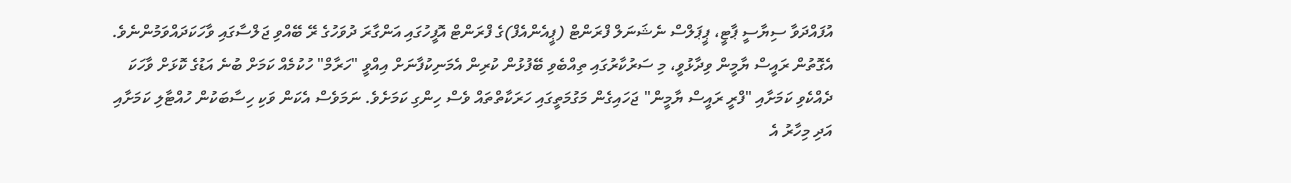އުފައްދަވާ ސިޔާސީ ޕާޓީ، ޕީޕަލްސް ނެޝަނަލް ފްރަންޓް (ޕީއެންއެފް)ގެ ފްރަންޓް އޮފީހުގައި އަންގާރަ ދުވަހުގެ ރޭ ބޭއްވި ޖަލްސާގައި ވާހަކަދައްވަމުންނެވެ.
އެގޮތުން ރައީސް ޔާމީން ވިދާޅުވީ، މި ސަރުކާރުގައި ތިއްބެވި ބޭފުޅުން ކުރިން އެމަނިކުފާނަށް އިއްވީ "ހަރާމް" ހުކުމެއް ކަމަށް ބުނެ އަޑުގެ ކޮޅަށް ވާހަކަ ދެއްކެވި ކަމަށާއި "ފްރީ ރައީސް ޔާމީން" ޖަހައިގެން މަގުމަތީގައި ހަރަކާތްތައް ވެސް ހިންގި ކަމަށެވެ. ނަމަވެސް އެކަން ވަކި ހިސާބަކުން ހުއްޓާލި ކަމަށާއި އަދި މިހާރު އެ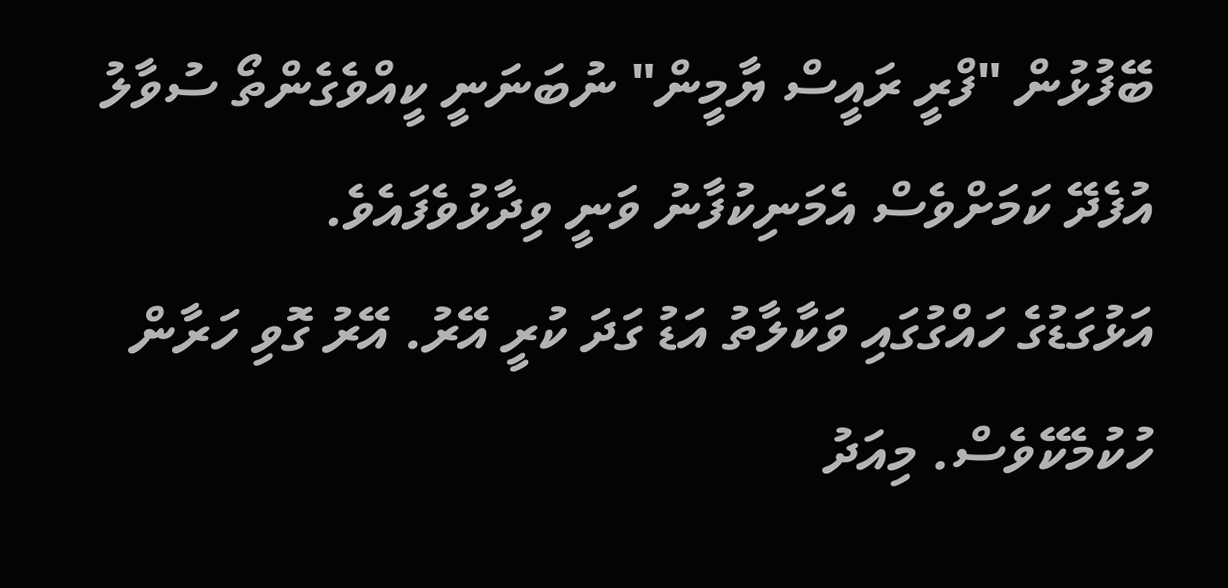ބޭފުޅުން "ފްރީ ރައީސް ޔާމީން" ނުބަނަނީ ކީއްވެގެންތޯ ސުވާލު އުފެދޭ ކަމަށްވެސް އެމަނިކުފާނު ވަނީ ވިދާޅުވެފައެވެ.
އަޅުގަޑުގެ ހައްގުގައި ވަކާލާތު އަޑު ގަދަ ކުރީ އޭރު. އޭރު ގޮވި ހަރާން ހުކުމެކޭވެސް. މިއަދު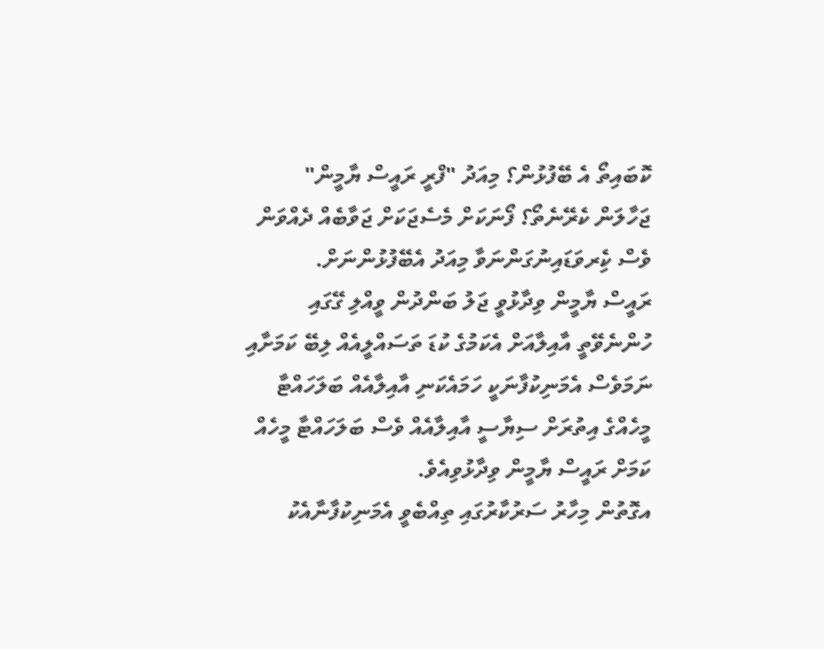ކޮބައިތޯ އެ ބޭފުޅުން؟ މިއަދު "ފްރީ ރައީސް ޔާމީން" ޖަހާލަން ކެރޭނެތޯ؟ ފޯނަކަށް މެސެޖަކަށް ޖަވާބެއް ދެއްވަން ވެސް ކެިރވަޑައިނުގަންނަވާ މިއަދު އެބޭފުޅުންނަށް.
ރައީސް ޔާމީން ވިދާޅުވީ ޖަލު ބަންދުން ވީއްލި ގޭގައި ހުންނެވޭތީ އާއިލާއަށް އެކަމުގެ ކުޑަ ތަސައްލީއެއް ލިބޭ ކަމަށާއި ނަމަވެސް އެމަނިކުފާނަކީ ހަމައެކަނި އާއިލާއެއް ބަލަހައްޓާ މީހެއްގެ އިތުރަށް ސިޔާސީ އާއިލާއެއް ވެސް ބަލަހައްޓާ މީހެއް ކަމަށް ރައީސް ޔާމީން ވިދާޅުވިއެވެ.
އގޮތުން މިހާރު ސަރުކާރުގައި ތިއްބެވީ އެމަނިކުފާނާއެކު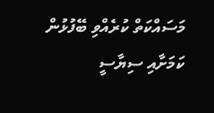މަސައްކަތް ކުރެއްވި ބޭފުޅުން ކަމަށާއި ސިޔާސީ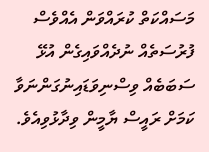މަސައްކަތް ކުރައްވަން އެއްވެސް ފުރުސަތެއް ނުދެއްވައިގެން އުޅޭ ސަބަބެއް ވިސްނިވަޑައިނުގަންނަވާ ކަމަށް ރައީސް ޔާމީން ވިދާޅުވިއެވެ.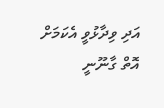އަދި ވިދާޅުވީ އެކަމަށް އޮތް ގާނޫނީ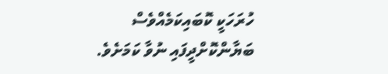ހުރަހަކީ ކޮބައިކަމެއްވެސް ބަޔާންކޮށްދީފައި ނުވާ ކަމަށެވެ.